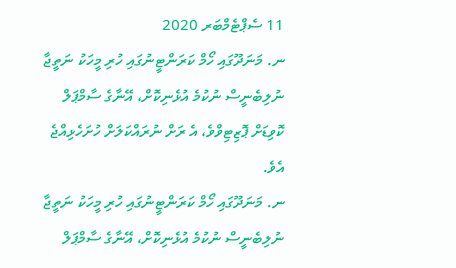11 ސެޕްޓެމްބަރ 2020
ނ. މަނަދޫގައި ހޯމް ކަރަންޓީނުގައި ހުރި މީހަކު ނަތީޖާ ނުލިބެނީސް ނުކުމެ އުޅެނިކޮށް، އޭނާގެ ސާމްޕަލް ކޮވިޑަށް ޕޮޒިޓިވްވެ، އެ ރަށް ނުރައްކަލަށް ހުށަހެޅިއްޖެ އެވެ.
ނ. މަނަދޫގައި ހޯމް ކަރަންޓީނުގައި ހުރި މީހަކު ނަތީޖާ ނުލިބެނީސް ނުކުމެ އުޅެނިކޮށް، އޭނާގެ ސާމްޕަލް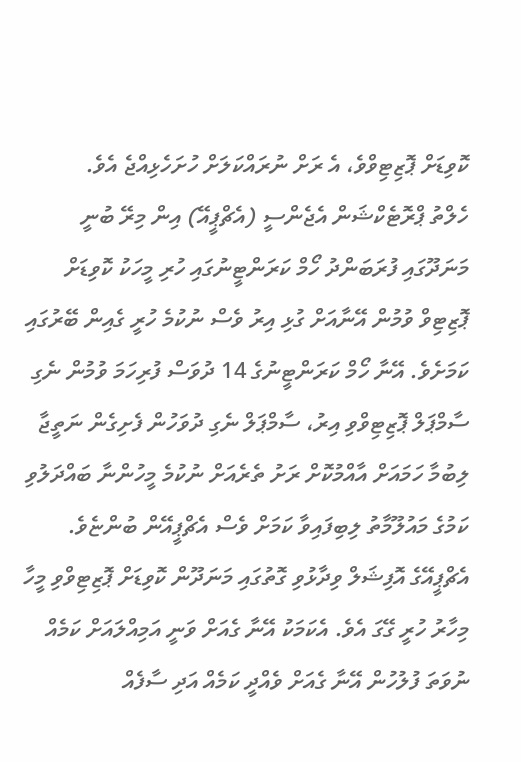ކޮވިޑަށް ޕޮޒިޓިވްވެ، އެ ރަށް ނުރައްކަލަށް ހުށަހެޅިއްޖެ އެވެ.
ހެލްތު ޕްރޮޓެކްޝަން އެޖެންސީ (އެޗްޕީއޭ) އިން މިރޭ ބުނީ މަނަދޫގައި ފުރަބަންދު ހޯމް ކަރަންޓީނުގައި ހުރި މީހަކު ކޮވިޑަށް ޕޮޒިޓިވް ވުމުން އޭނާއަށް ގުޅި އިރު ވެސް ނުކުމެ ހުރީ ގެއިން ބޭރުގައި ކަމަށެވެ. އޭނާ ހޯމް ކަރަންޓީނުގެ 14 ދުވަސް ފުރިހަމަ ވުމުން ނެގި ސާމްޕަލް ޕޮޒިޓިވްވި އިރު، ސާމްޕަލް ނެގި ދުވަހުން ފެށިގެން ނަތީޖާ ލިބުމާ ހަމައަށް އާއްމުކޮށް ރަށު ތެރެއަށް ނުކުމެ މީހުންނާ ބައްދަލުވި ކަމުގެ މައުލޫމާތު ލިބިފައިވާ ކަމަށް ވެސް އެޗްޕީއޭން ބުންޏެވެ.
އެޗްޕީއޭގެ އޮފިޝަލް ވިދާޅުވި ގޮތުގައި މަނަދޫން ކޮވިޑަށް ޕޮޒިޓިވްވި މީހާ މިހާރު ހުރީ ގޭގަ އެވެ. އެކަމަކު އޭނާ ގެއަށް ވަނީ އަމިއްލައަށް ކަމެއް ނުވަތަ ފުލުހުން އޭނާ ގެއަށް ވެއްދީ ކަމެއް އަދި ސާފެއް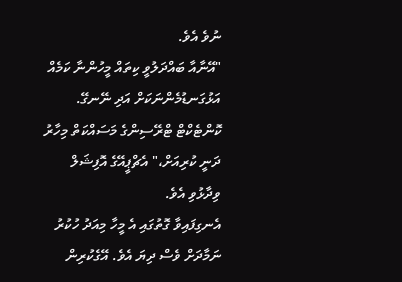ނުވެ އެވެ.
"އޭނާއާ ބައްދަލުވީ ކިތައް މީހުންނާ ކަމެއް އަޅުގަނޑުމެންނަކަށް އަދި ނޭނގޭ. ކޮންޓެކްޓް ޓްރޭސިންގެ މަސައްކަތް މިހާރު ދަނީ ކުރިއަށް،" އެޗްޕީއޭގެ އޮފިޝަލް ވިދާޅުވި އެވެ.
އެނގިފައިވާ ގޮތުގައި އެ މީހާ މިއަދު ހުކުރު ނަމާދަށް ވެސް ދިޔަ އެވެ. އޭގެކުރިން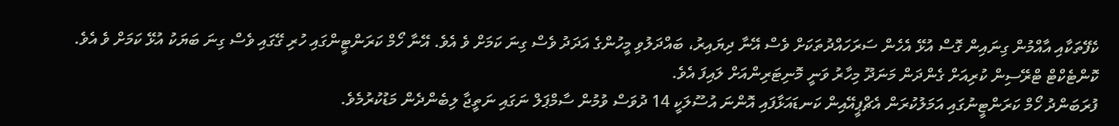ކެފޭތަކާއި އާއްމުން ގިނައިން ގޮސް އުޅޭ އެހެން ސަރަހައްދުތަކަށް ވެސް އޭނާ ދިޔައިރު، ބައްދަލުވި މީހުންގެ އަދަދު ވެސް ގިނަ ކަމަށް ވެ އެވެ. އޭނާ ހޯމް ކަރަންޓީންގައި ހުރި ގޭގައި ވެސް ގިނަ ބަޔަކު އުޅޭ ކަމަށް ވެ އެވެ.
ކޮންޓެކްޓް ޓްރޭސިން ކުރިއަށް ގެންދަން މަނަދޫ މިހާރު ވަނީ މޮނިޓަރިންއަށް ލައިފަ އެވެ.
ފުރަބަންދު ހޯމް ކަރަންޓީނުގައި އަމަލުކުރަން އެޗްޕީއޭއިން ކަނޑައަޅާފައި އޮންނަ އުސޫލަކީ 14 ދުވަސް ވުމުން ސާމްޕަލް ނަގައި ނަތީޖާ ލިބެންދެން މަޑުކުރުމެވެ.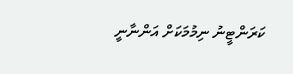ކަރަންޓީނު ނިމުމަކަށް އަންނާނީ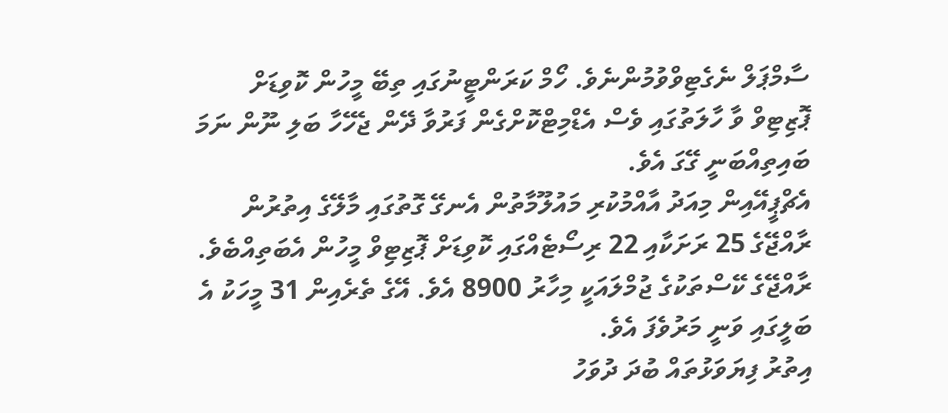ސާމްޕަލް ނެގެޓިވްވުމުންނެވެ. ހޯމް ކަރަންޓީނުގައި ތިބޭ މީހުން ކޮވިޑަށް ޕޮޒިޓިވް ވާ ހާލަތުގައި ވެސް އެޑްމިޓްކޮށްގެން ފަރުވާ ދޭން ޖެހޭހާ ބަލި ނޫން ނަމަ ބައިތިއްބަނީ ގޭގަ އެވެ.
އެޗްޕީއޭއިން މިއަދު އާއްމުކުރި މައުލޫމާތުން އެނގޭ ގޮތުގައި މާލޭގެ އިތުރުން ރާއްޖޭގެ 25 ރަށަކާއި 22 ރިސޯޓެއްގައި ކޮވިޑަށް ޕޮޒިޓިވް މީހުން އެބަތިއްބެވެ. ރާއްޖޭގެ ކޭސްތަކުގެ ޖުމްލައަކީ މިހާރު 8900 އެވެ. އޭގެ ތެރެއިން 31 މީހަކު އެ ބަލީގައި ވަނީ މަރުވެފަ އެވެ.
އިތުރު ފިޔަވަޅުތައް ބުދަ ދުވަހު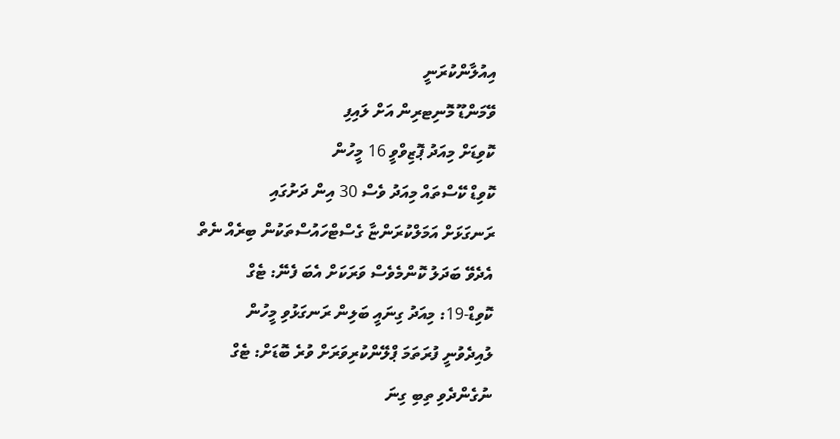އިއުލާންކުރަނީ
ވޭމަންޑޫ މޮނިޓރިން އަށް ލައިފި
ކޮވިޑަށް މިއަދު ޕޮޒިވްވީ 16 މީހުން
ކޮވިޑް ކޭސްތައް މިއަދު ވެސް 30 އިން ދަށުގައި
ރަނގަޅަށް އަމަލްކުރަންޏާ ގެސްޓްހައުސްތަކުން ބިރެއް ނެތް
އެދެވޭ ބަދަލު ކޮންމެވެސް ވަރަކަށް އެބަ ފެނޭ: ޓެގް
ކޮވިޑް-19: މިއަދު ގިނައީ ބަލިން ރަނގަޅުވި މީހުން
ލުއިދެވުނީ ފުރަތަމަ ޕްލޭންކުރިވަރަށް ވުރެ ބޮޑަށް: ޓެގް
ނުގެންދެވި ތިބި ގިނަ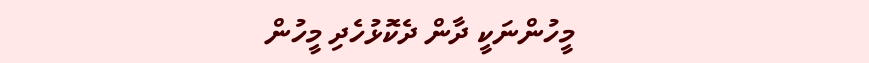މީހުންނަކީ ދާން ދެކޮޅުހެދި މީހުން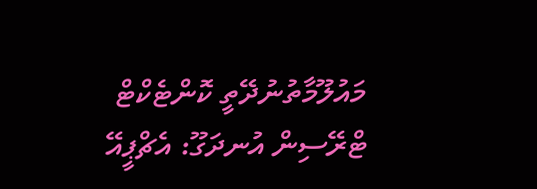މައުލޫމާތުނުދޭތީ ކޮންޓެކްޓް ޓްރޭސިން އުނދަގޫ: އެޗްޕީއޭ